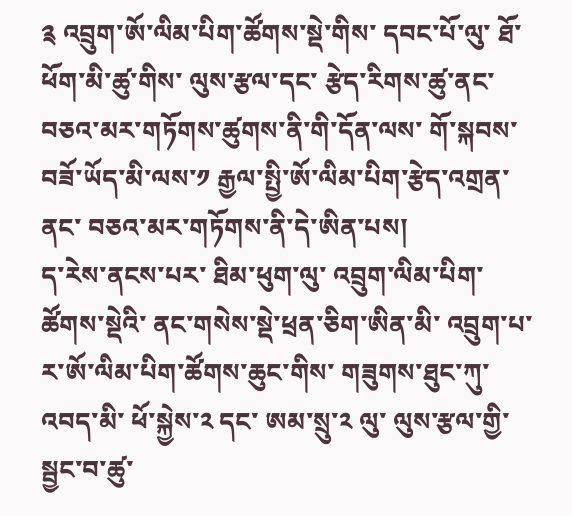༉ འབྲུག་ཨོ་ལིམ་པིག་ཚོགས་སྡེ་གིས་ དབང་པོ་ལུ་ ཐོ་ཕོག་མི་ཚུ་གིས་ ལུས་རྩལ་དང་ རྩེད་རིགས་ཚུ་ནང་ བཅའ་མར་གཏོགས་ཚུགས་ནི་གི་དོན་ལས་ གོ་སྐབས་བཟོ་ཡོད་མི་ལས་༡ རྒྱལ་སྤྱི་ཨོ་ལིམ་པིག་རྩེད་འགྲན་ནང་ བཅའ་མར་གཏོགས་ནི་དེ་ཨིན་པས།
ད་རེས་ནངས་པར་ ཐིམ་ཕུག་ལུ་ འབྲུག་ལིམ་པིག་ཚོགས་སྡེའི་ ནང་གསེས་སྡེ་ཕྲན་ཅིག་ཨིན་མི་ འབྲུག་པ་ར་ཨོ་ལིམ་པིག་ཚོགས་ཆུང་གིས་ གཟུགས་ཐུང་ཀུ་འབད་མི་ ཕོ་སྐྱེས་༢ དང་ ཨམ་སྲུ་༢ ལུ་ ལུས་རྩལ་གྱི་ སྦྱང་བ་ཚུ་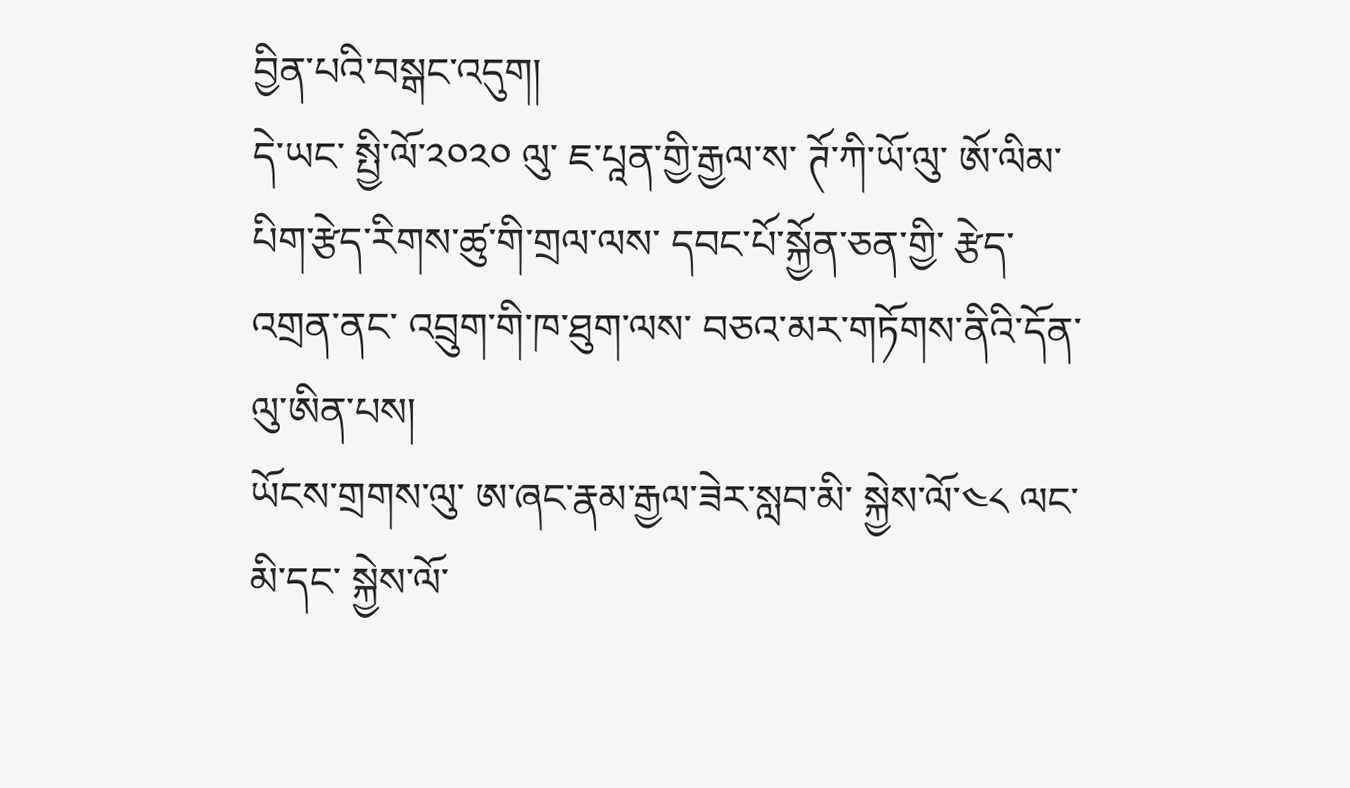བྱིན་པའི་བསྒང་འདུག།
དེ་ཡང་ སྤྱི་ལོ་༢༠༢༠ ལུ་ ཇ་པཱན་གྱི་རྒྱལ་ས་ ཊོ་ཀི་ཡོ་ལུ་ ཨོ་ལིམ་པིག་རྩེད་རིགས་ཚུ་གི་གྲལ་ལས་ དབང་པོ་སྐྱོན་ཅན་གྱི་ རྩེད་འགྲན་ནང་ འབྲུག་གི་ཁ་ཐུག་ལས་ བཅའ་མར་གཏོགས་ནིའི་དོན་ལུ་ཨིན་པས།
ཡོངས་གྲགས་ལུ་ ཨ་ཞང་རྣམ་རྒྱལ་ཟེར་སླབ་མི་ སྐྱེས་ལོ་༤༨ ལང་མི་དང་ སྐྱེས་ལོ་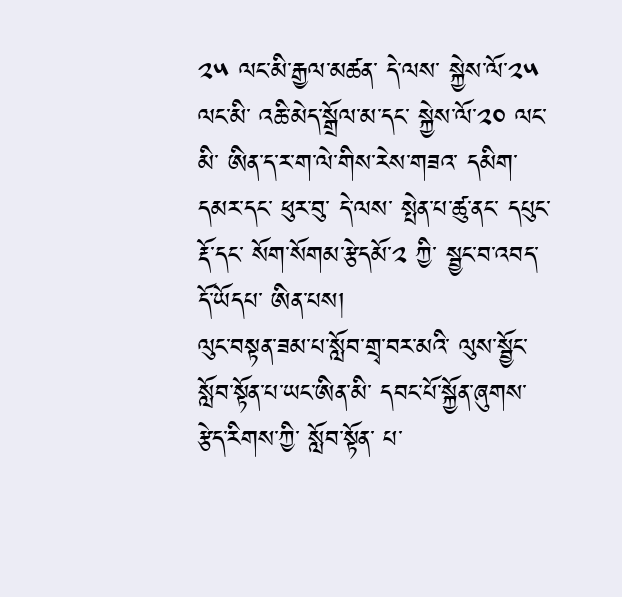༢༥ ལང་མི་རྒྱལ་མཚན་ དེ་ལས་ སྐྱེས་ལོ་༢༥ ལང་མི་ འཆི་མེད་སྒྲོལ་མ་དང་ སྐྱེས་ལོ་༢༠ ལང་མི་ ཨིན་ད་ར་ག་ལེ་གིས་རེས་གཟའ་ དམིག་དམར་དང་ ཕུར་བུ་ དེ་ལས་ སྤེན་པ་ཚུ་ནང་ དཔུང་རྡོ་དང་ སོག་སོགམ་རྩེདམོ་༢ ཀྱི་ སྦྱང་བ་འབད་དོ་ཡོདཔ་ ཨིན་པས།
ལུང་བསྟན་ཟམ་པ་སློབ་གྲྭ་བར་མའི་ ལུས་སྦྱོང་སློབ་སྟོན་པ་ཡང་ཨིན་མི་ དབང་པོ་སྐྱོན་ཞུགས་རྩེད་རིགས་ཀྱི་ སློབ་སྟོན་ པ་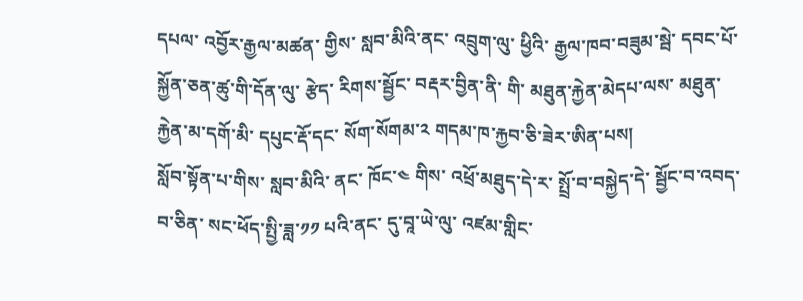དཔལ་ འབྱོར་རྒྱལ་མཚན་ གྱིས་ སླབ་མིའི་ནང་ འབྲུག་ལུ་ ཕྱིའི་ རྒྱལ་ཁབ་བཟུམ་སྦེ་ དབང་པོ་ སྐྱོན་ཅན་ཚུ་གི་དོན་ལུ་ རྩེད་ རིགས་སྦྱོང་ བརྡར་བྱིན་ནི་ གི་ མཐུན་རྐྱེན་མེདཔ་ལས་ མཐུན་རྐྱེན་མ་དགོ་མི་ དཔུང་རྡོ་དང་ སོག་སོགམ་༢ གདམ་ཁ་རྐྱབ་ཅི་ཟེར་ཨིན་པས།
སློབ་སྟོན་པ་གིས་ སླབ་མིའི་ ནང་ ཁོང་༤ གིས་ འཕྲོ་མཐུད་དེ་ར་ སྤྲོ་བ་བསྐྱེད་དེ་ སྦྱོང་བ་འབད་བ་ཅིན་ སང་ཕོད་སྤྱི་ཟླ་༡༡ པའི་ནང་ དུ་བཱ་ཡེ་ལུ་ འཛམ་གླིང་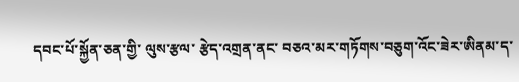དབང་པོ་སྐྱོན་ཅན་གྱི་ ལུས་རྩལ་ རྩེད་འགྲན་ནང་ བཅའ་མར་གཏོགས་བཅུག་འོང་ཟེར་ཨིནམ་ད་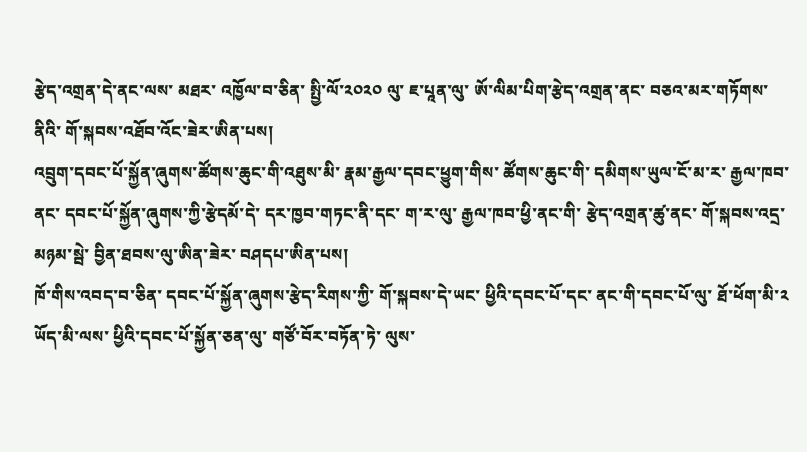རྩེད་འགྲན་དེ་ནང་ལས་ མཐར་ འཁྱོལ་བ་ཅིན་ སྤྱི་ལོ་༢༠༢༠ ལུ་ ཇ་པཱན་ལུ་ ཨོ་ལིམ་པིག་རྩེད་འགྲན་ནང་ བཅའ་མར་གཏོགས་ནིའི་ གོ་སྐབས་འཐོབ་འོང་ཟེར་ཨིན་པས།
འབྲུག་དབང་པོ་སྐྱོན་ཞུགས་ཚོགས་ཆུང་གི་འཐུས་མི་ རྣམ་རྒྱལ་དབང་ཕྱུག་གིས་ ཚོགས་ཆུང་གི་ དམིགས་ཡུལ་ངོ་མ་ར་ རྒྱལ་ཁབ་ནང་ དབང་པོ་སྐྱོན་ཞུགས་ཀྱི་རྩེདམོ་དེ་ དར་ཁྱབ་གཏང་ནི་དང་ ག་ར་ལུ་ རྒྱལ་ཁབ་ཕྱི་ནང་གི་ རྩེད་འགྲན་ཚུ་ནང་ གོ་སྐབས་འདྲ་མཉམ་སྦེ་ བྱིན་ཐབས་ལུ་ཨིན་ཟེར་ བཤདཔ་ཨིན་པས།
ཁོ་གིས་འབད་བ་ཅིན་ དབང་པོ་སྐྱོན་ཞུགས་རྩེད་རིགས་ཀྱི་ གོ་སྐབས་དེ་ཡང་ ཕྱིའི་དབང་པོ་དང་ ནང་གི་དབང་པོ་ལུ་ ཐོ་ཕོག་མི་༢ ཡོད་མི་ལས་ ཕྱིའི་དབང་པོ་སྐྱོན་ཅན་ལུ་ གཙོ་བོར་བཏོན་ཏེ་ ལུས་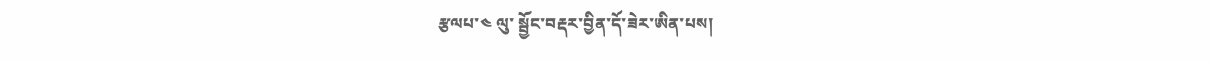རྩལཔ་༤ ལུ་ སྦྱོང་བརྡར་བྱིན་དོ་ཟེར་ཨིན་པས།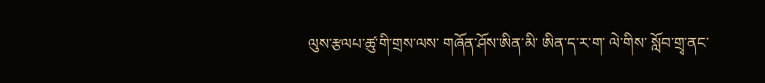ལུས་རྩལཔ་ཚུ་གི་གྲས་ལས་ གཞོན་ཤོས་ཨིན་མི་ ཨིན་ད་ར་ག་ ལེ་གིས་ སློབ་གྲྭ་ནང་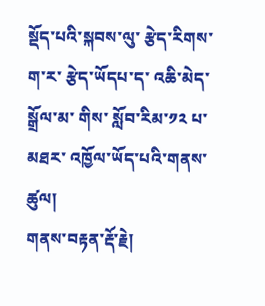སྡོད་པའི་སྐབས་ལུ་ རྩེད་རིགས་ག་ར་ རྩེད་ཡོདཔ་ད་ འཆི་མེད་སྒྲོལ་མ་ གིས་ སློབ་རིམ་༡༢ པ་མཐར་ འཁྱོལ་ཡོད་པའི་གནས་ཚུལ།
གནས་བརྟན་རྡོ་རྗེ།